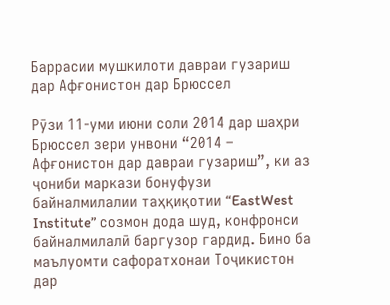Баррасии мушкилоти давраи гузариш дар Афғонистон дар Брюссел

Рӯзи 11-уми июни соли 2014 дар шаҳри Брюссел зери унвони “2014 – Афғонистон дар давраи гузариш”, ки аз ҷониби маркази бонуфузи байналмилалии таҳқиқотии “EastWest Institute” созмон дода шуд, конфронси байналмилалӣ баргузор гардид. Бино ба маълуомти сафоратхонаи Тоҷикистон дар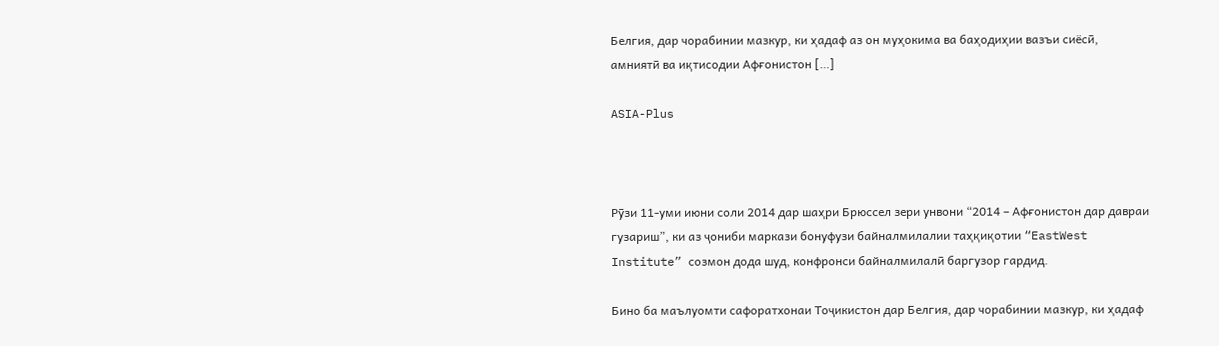Белгия, дар чорабинии мазкур, ки ҳадаф аз он муҳокима ва баҳодиҳии вазъи сиёсӣ, амниятӣ ва иқтисодии Афғонистон […]

ASIA-Plus



Рӯзи 11-уми июни соли 2014 дар шаҳри Брюссел зери унвони “2014 – Афғонистон дар давраи гузариш”, ки аз ҷониби маркази бонуфузи байналмилалии таҳқиқотии “EastWest Institute” созмон дода шуд, конфронси байналмилалӣ баргузор гардид.

Бино ба маълуомти сафоратхонаи Тоҷикистон дар Белгия, дар чорабинии мазкур, ки ҳадаф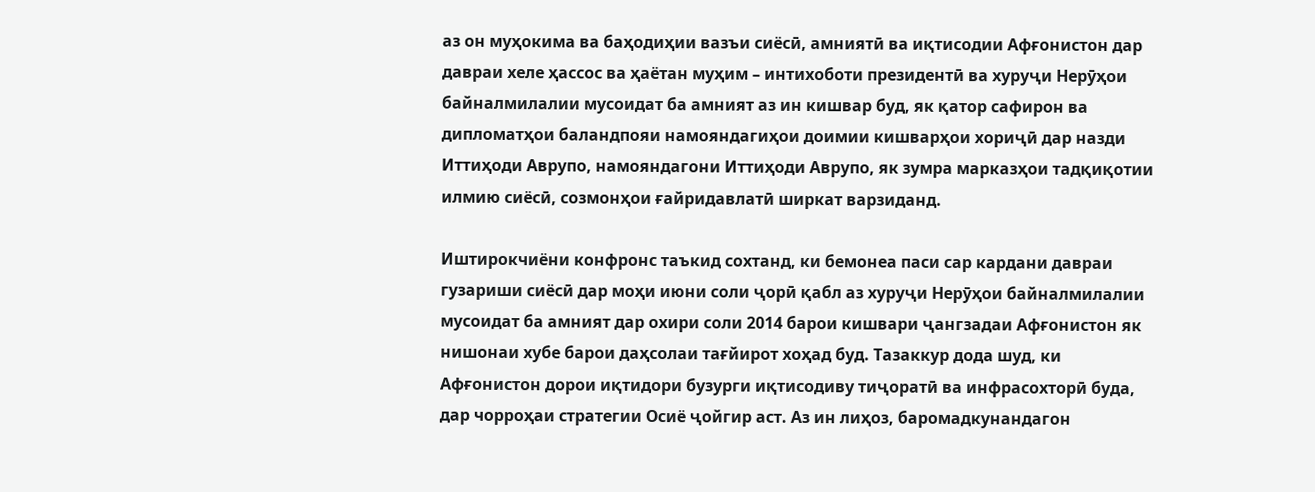аз он муҳокима ва баҳодиҳии вазъи сиёсӣ, амниятӣ ва иқтисодии Афғонистон дар давраи хеле ҳассос ва ҳаётан муҳим – интихоботи президентӣ ва хуруҷи Нерӯҳои байналмилалии мусоидат ба амният аз ин кишвар буд, як қатор сафирон ва дипломатҳои баландпояи намояндагиҳои доимии кишварҳои хориҷӣ дар назди Иттиҳоди Аврупо, намояндагони Иттиҳоди Аврупо, як зумра марказҳои тадқиқотии илмию сиёсӣ, созмонҳои ғайридавлатӣ ширкат варзиданд.

Иштирокчиёни конфронс таъкид сохтанд, ки бемонеа паси сар кардани давраи гузариши сиёсӣ дар моҳи июни соли ҷорӣ қабл аз хуруҷи Нерӯҳои байналмилалии мусоидат ба амният дар охири соли 2014 барои кишвари ҷангзадаи Афғонистон як нишонаи хубе барои даҳсолаи тағйирот хоҳад буд. Тазаккур дода шуд, ки Афғонистон дорои иқтидори бузурги иқтисодиву тиҷоратӣ ва инфрасохторӣ буда, дар чорроҳаи стратегии Осиё ҷойгир аст. Аз ин лиҳоз, баромадкунандагон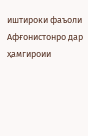иштироки фаъоли Афғонистонро дар ҳамгироии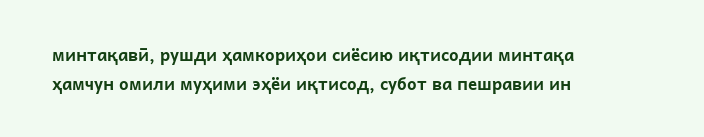минтақавӣ, рушди ҳамкориҳои сиёсию иқтисодии минтақа ҳамчун омили муҳими эҳёи иқтисод, субот ва пешравии ин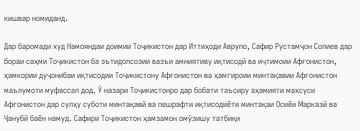кишвар номиданд.

Дар баромади худ Намояндаи доимии Тоҷикистон дар Иттиҳоди Аврупо, Сафир Рустамҷон Солиев дар бораи саҳми Тоҷикистон ба эътидолсозии вазъи амниятиву иқтисодӣ ва иҷтимоии Афғонистон, ҳамкории дуҷонибаи иқтисодии Тоҷикистону Афғонистон ва ҳамгироии минтақавии Афғонистон маълумоти муфассал дод. Ӯ назари Тоҷикистонро дар бобати таъсиру аҳамияти махсуси Афғонистон дар сулҳу суботи минтақавӣ ва пешрафти иқтисодиёти минтақаи Осиёи Марказӣ ва Ҷанубӣ баён намуд. Сафири Тоҷикистон ҳамзамон омӯзишу татбиқи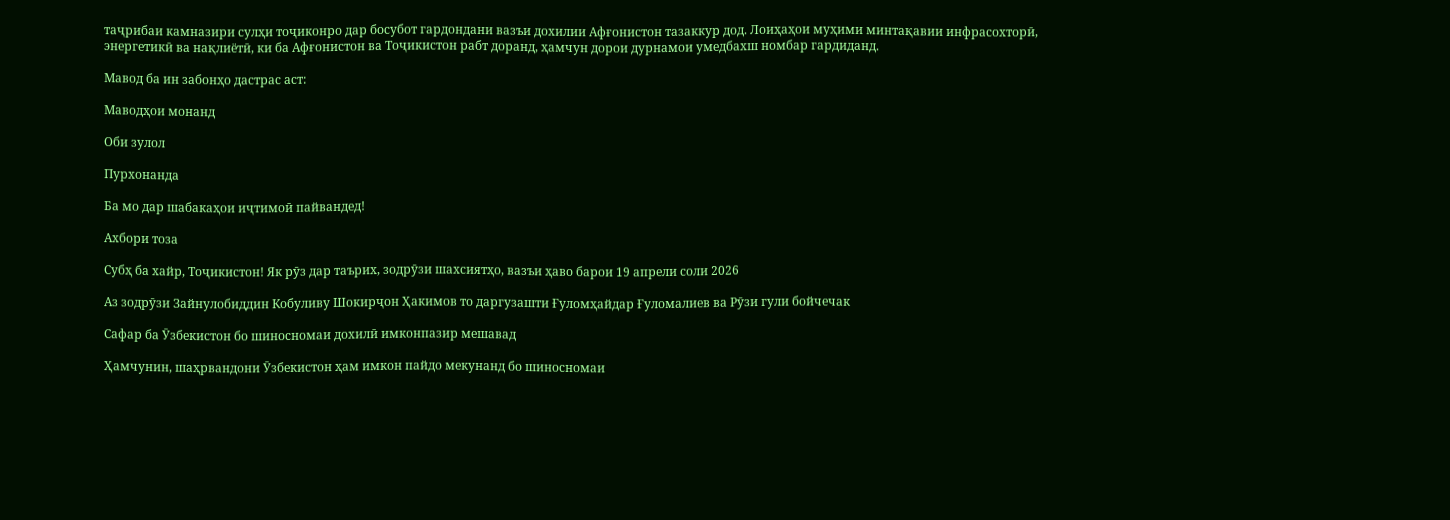таҷрибаи камназири сулҳи тоҷиконро дар босубот гардондани вазъи дохилии Афғонистон тазаккур дод. Лоиҳаҳои муҳими минтақавии инфрасохторӣ, энергетикӣ ва нақлиётӣ, ки ба Афғонистон ва Тоҷикистон рабт доранд, ҳамчун дорои дурнамои умедбахш номбар гардиданд.

Мавод ба ин забонҳо дастрас аст:

Маводҳои монанд

Оби зулол

Пурхонанда

Ба мо дар шабакаҳои иҷтимоӣ пайвандед!

Ахбори тоза

Субҳ ба хайр, Тоҷикистон! Як рӯз дар таърих, зодрӯзи шахсиятҳо, вазъи ҳаво барои 19 апрели соли 2026

Аз зодрӯзи Зайнулобиддин Кобуливу Шокирҷон Ҳакимов то даргузашти Ғуломҳайдар Ғуломалиев ва Рӯзи гули бойчечак

Сафар ба Ӯзбекистон бо шиносномаи дохилӣ имконпазир мешавад

Ҳамчунин, шаҳрвандони Ӯзбекистон ҳам имкон пайдо мекунанд бо шиносномаи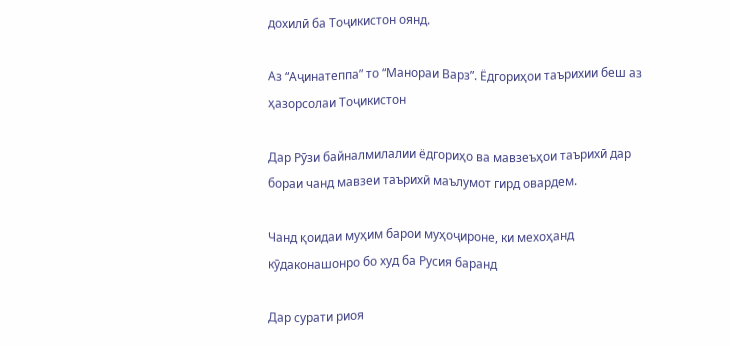дохилӣ ба Тоҷикистон оянд.

Аз “Аҷинатеппа” то “Манораи Варз”. Ёдгориҳои таърихии беш аз ҳазорсолаи Тоҷикистон

Дар Рӯзи байналмилалии ёдгориҳо ва мавзеъҳои таърихӣ дар бораи чанд мавзеи таърихӣ маълумот гирд овардем.

Чанд қоидаи муҳим барои муҳоҷироне, ки мехоҳанд кӯдаконашонро бо худ ба Русия баранд

Дар сурати риоя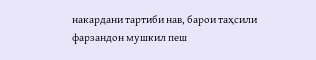накардани тартиби нав, барои таҳсили фарзандон мушкил пеш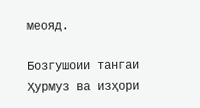меояд.

Бозгушоии тангаи Ҳурмуз ва изҳори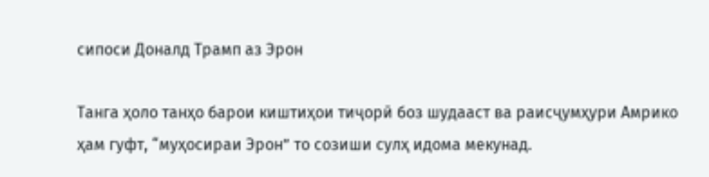сипоси Доналд Трамп аз Эрон

Танга ҳоло танҳо барои киштиҳои тиҷорӣ боз шудааст ва раисҷумҳури Амрико ҳам гуфт, “муҳосираи Эрон” то созиши сулҳ идома мекунад.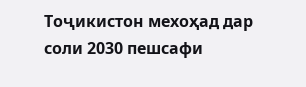Тоҷикистон мехоҳад дар соли 2030 пешсафи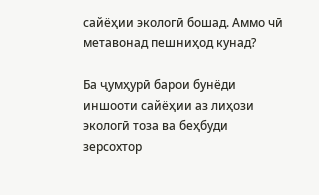сайёҳии экологӣ бошад. Аммо чӣ метавонад пешниҳод кунад?

Ба ҷумҳурӣ барои бунёди иншооти сайёҳии аз лиҳози экологӣ тоза ва беҳбуди зерсохтор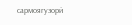сармоягузорӣ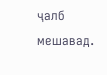ҷалб мешавад.